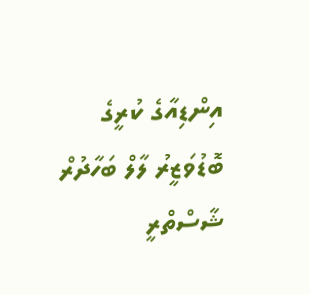އިންޑިއާގެ ކުރީގެ ބޮޑުވަޒީރު ލާލް ބަހާދުރް ޝާސްތްރީ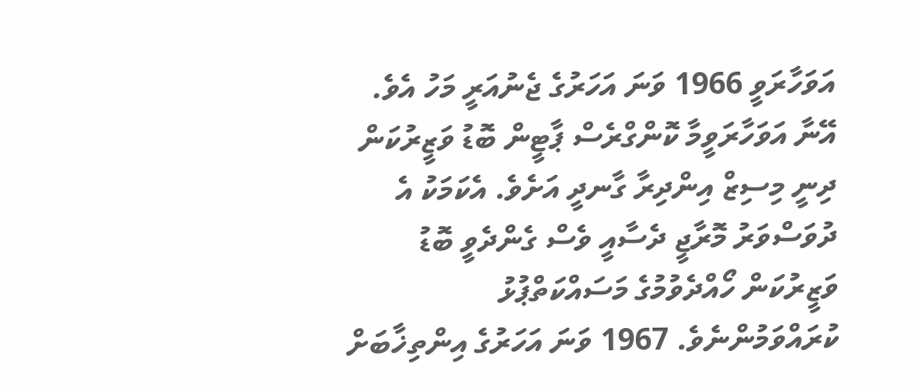އަވަހާރަވީ 1966 ވަނަ އަހަރުގެ ޖެނުއަރީ މަހު އެވެ. އޭނާ އަވަހާރަވީމާ ކޮންގްރެސް ޕާޓީން ބޮޑު ވަޒީރުކަން ދިނީ މިސިޒް އިންދިރާ ގާނދީ އަށެވެ. އެކަމަކު އެ ދުވަސްވަރު މޮރާޖީ ދެސާއީ ވެސް ގެންދެވީ ބޮޑު ވަޒީރުކަން ހޯއްދެވުމުގެ މަސައްކަތްޕުޅު ކުރައްވަމުންނެވެ. 1967 ވަނަ އަހަރުގެ އިންތިޚާބަށް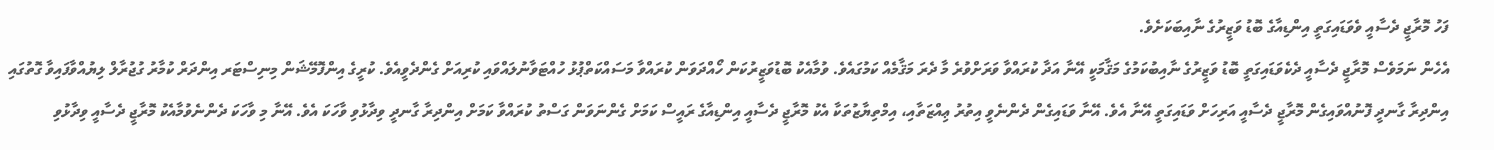ފަހު މޮރާޖީ ދެސާއީ ވެވަޑައިގަތީ އިންޑިއާގެ ބޮޑު ވަޒީރުގެ ނާއިބަކަށެވެ.
އެހެން ނަމަވެސް މޮރާޖީ ދެސާއީ ދެކެވަޑައިގަތީ ބޮޑު ވަޒީރުގެ ނާއިބުކަމުގެ މަޤާމަކީ އޭނާ އަދާ ކުރައްވާ ވަރަށްވުރެ މާ ދެރަ މަޤާމެއް ކަމުގައެވެ. ވުމާއެކު ބޮޑުވަޒީރުކަން ހޯއްދަވަން ކުރައްވާ މަސައްކަތްޕުޅު ހުއްޓަވާނުލައްވައި ކުރިއަށް ގެންދެވީއެވެ. ކުރީގެ އިންފޮމޭޝަން މިނިސްޓަރ އިންދަރް ކުމާރު ގުޖުރާލް ލިޔުއްވާފައިވާ ގޮތުގައި އިންދިރާ ގާނދީ ފޮނުއްވައިގެން މޮރާޖީ ދެސާއީ އަރިހަށް ވަޑައިގަތީ އޭނާ އެވެ. އޭނާ ވަޑައިގެން ދެންނެވީ އިތުރު ޢިއްޒަތާއި، އިމްތިޔާޒުތަކާ އެކު މޮރާޖީ ދެސާއީ އިންޑިއާގެ ރައީސް ކަމަށް ގެންނަވަން ގަސްތު ކުރައްވާ ކަމަށް އިންދިރާ ގާނދީ ވިދާޅުވި ވާހަކަ އެވެ. އޭނާ މި ވާހަކަ ދެންނެވުމާއެކު މޮރާޖީ ދެސާއީ ވިދާޅުވި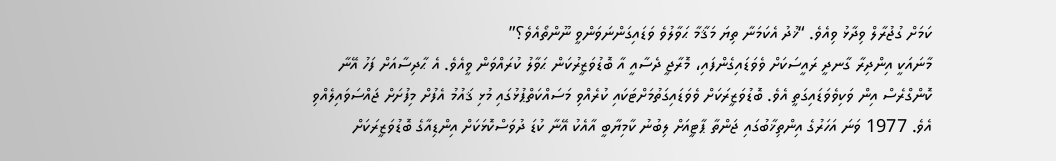ކަމަށް ގުޖުރާލް ވިދާޅު ވިއެވެ. “ޚުދު އެކަމަނާ ތިޔަ މަޤާމާ ޙަވާލުވެ ވަޑައިގަންނަވަންވީ ނޫންތޯއެވެ؟”
މާނައަކީ އިންދިރާ ގާނދީ ރައީސަކަށް ވެވަޑައިގެންފައި، މޮރާޖީ ދެސާއީ އާ ބޮޑުވަޒީރުކަން ޙަވާލު ކުރައްވަން ވީއެވެ. އެ ޙާދިސާއަށް ފަހު އޭނާ ކޮންގްރެސް އިން ވަކިވެވަޑައިގަތީ އެވެ. ބޮޑުވަޒީރަކަށް ވެވަޑައިގަތުމަށްޓަކައި ކުރެއްވި މަސައްކަތްޕުޅުގައި މުޅި ޤައުމު އެފުށް މިފުށަށް ޖައްސަވައިލެއްވި އެވެ. 1977 ވަނަ އަހަރުގެ އިންތިޚާބުގައި ޖަންތާ ޕާޓީއަށް ލިބުނު ކާމިޔާބީ އާއެކު އޭނާ ކުޑަ ދުވަސްކޮޅަކަށް އިންޑިއާގެ ބޮޑުވަޒީރަކަށް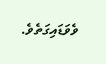ވެވަޑައިގަތެވެ.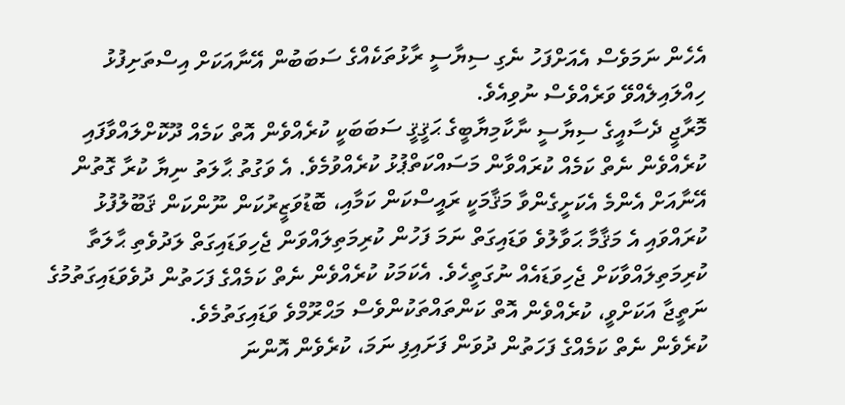އެހެން ނަމަވެސް އެއަށްފަހު ނެގި ސިޔާސީ ރާޅުތަކެއްގެ ސަބަބުން އޭނާއަކަށް އިސްތަށިފުޅު ހިއްލައިލެއްވޭ ވަރެއްވެސް ނުވިއެވެ.
މޮރާޖީ ދެސާއީގެ ސިޔާސީ ނާކާމިޔާބީގެ ޙަޤީޤީ ސަބަބަކީ ކުރެއްވެން އޮތް ކަމެއް ދޫކޮށްލައްވާފައި ކުރެއްވެން ނެތް ކަމެއް ކުރައްވާން މަސައްކަތްޕުޅު ކުރެއްވުމެވެ. އެ ވަގުތު ޙާލަތު ނިޔާ ކުރާ ގޮތުން އޭނާއަށް އެންމެ އެކަށީގެންވާ މަޤާމަކީ ރައީސްކަން ކަމާއި، ބޮޑުވަޒީރުކަން ނޫންކަން ޤަބޫލުފުޅު ކުރައްވައި އެ މަޤާމާ ޙަވާލުވެ ވަޑައިގަތް ނަމަ ފަހުން ކުރިމަތިލައްވަން ޖެހިވަޑައިގަތް ލަދުވެތި ޙާލަތާ ކުރިމަތިލައްވާކަށް ޖެހިވަޑައެއް ނުގަތީހެވެ. އެކަމަކު ކުރެއްވެން ނެތް ކަމެއްގެ ފަހަތުން ދުވެވަޑައިގަތުމުގެ ނަތީޖާ އަކަށްވީ، ކުރެއްވެން އޮތް ކަންތައްތަކުންވެސް މަޙްރޫމްވެ ވަޑައިގަތުމެވެ.
ކުރެވެން ނެތް ކަމެއްގެ ފަހަތުން ދުވަން ފަށައިފި ނަމަ، ކުރެވެން އޮންނަ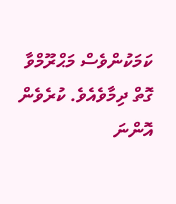ކަމަކުންވެސް މަޙްރޫމްވާ ގޮތް ދިމާވެއެވެ. ކުރެވެން އޮންނަ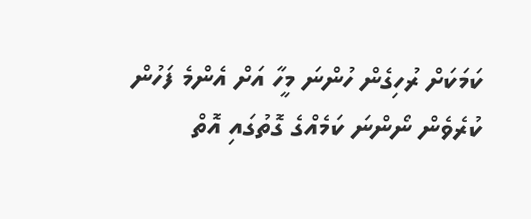ކަމަކަށް ރުހިގެން ހުންނަ މީހާ އަށް އެންމެ ފަހުން ކުރެވެން ނޯންނަ ކަމެއްގެ ގޮތުގައި އޮތް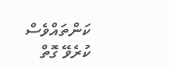ކަންތައްވެސް ކުރެވޭ ގޮތް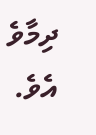ދިމާވެ އެވެ.